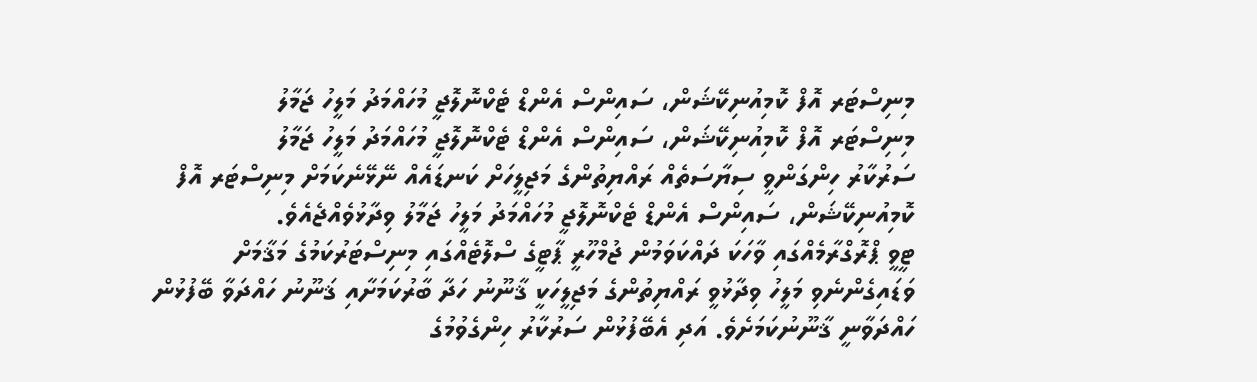މިނިސްޓަރ އޮފް ކޮމިއުނިކޭޝަން، ސައިންސް އެންޑް ޓެކްނޮލޮޖީ މުހައްމަދު މަލީހު ޖަމާލު
މިނިސްޓަރ އޮފް ކޮމިއުނިކޭޝަން، ސައިންސް އެންޑް ޓެކްނޮލޮޖީ މުހައްމަދު މަލީހު ޖަމާލު
ސަރުކާރު ހިންގަންވީ ސިޔާސަތެއް ރައްޔިތުންގެ މަޖިލީހަށް ކަނޑައެއް ނޭޅޭނެކަމަށް މިނިސްޓަރ އޮފް ކޮމިއުނިކޭޝަން، ސައިންސް އެންޑް ޓެކްނޮލޮޖީ މުހައްމަދު މަލީހު ޖަމާލު ވިދާޅުވެއްޖެއެވެ.
ޓީވީ ޕްރޮގްރާމެއްގައި ވާހަކަ ދައްކަވަމުން ޖުމްހޫރީ ޕާޓީގެ ސްލޮޓެއްގައި މިނިސްޓަރުކަމުގެ މަޤާމަށް ވަޑައިގެންނެވި މަލީހު ވިދާޅުވީ ރައްޔިތުންގެ މަޖިލީހަކީ ޤާނޫނު ހަދާ ބާރުކަމަށާއި ޤަނޫނު ހައްދަވާ ބޭފުޅުން ހައްދަވާނީ ޤާނޫނުކަމަށެވެ. އަދި އެބޭފުޅުން ސަރުކާރު ހިންގެވުމުގެ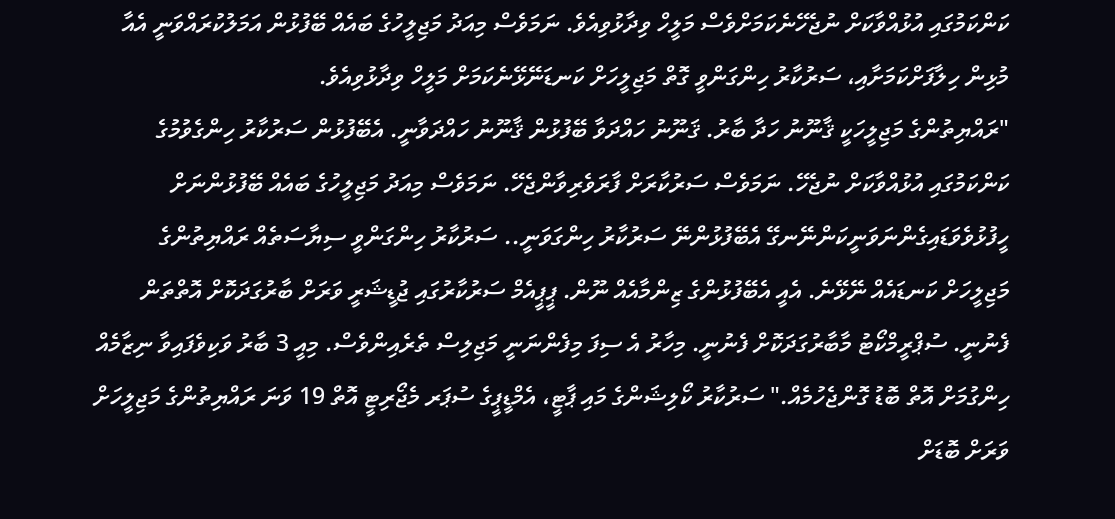ކަންކަމުގައި އުޅުއްވާކަށް ނުޖެހޭނެކަމަށްވެސް މަލީހް ވިދާޅުވިއެވެ. ނަމަވެސް މިއަދު މަޖިލީހުގެ ބައެއް ބޭފުޅުން އަމަލުކުރައްވަނީ އެއާ މުޅިން ހިލާފަށްކަމަށާއި، ސަރުކާރު ހިންގަންވީ ގޮތް މަޖިލީހަށް ކަނޑަނޭޅޭނެކަމަށް މަލީހް ވިދާޅުވިއެވެ.
"ރައްޔިތުންގެ މަޖިލީހަކީ ޤާނޫނު ހަދާ ބާރު. ޤަނޫނު ހައްދަވާ ބޭފުޅުން ޤާނޫނު ހައްދަވާނީ. އެބޭފުޅުން ސަރުކާރު ހިންގެވުމުގެ ކަންކަމުގައި އުޅުއްވާކަށް ނުޖެހޭ. ނަމަވެސް ސަރުކާރަށް ފާރަވެރިވާންޖެހޭ. ނަމަވެސް މިއަދު މަޖިލީހުގެ ބައެއް ބޭފުޅުންނަށް ހީފުޅުވެވަޑައިގެންނަވަނީކަންނޭނގޭ އެބޭފުޅުންނޭ ސަރުކާރު ހިންގަވަނީ.. ސަރުކާރު ހިންގަންވީ ސިޔާސަތެއް ރައްޔިތުންގެ މަޖިލީހަށް ކަނޑައެއް ނޭޅޭނެ. އެއީ އެބޭފުޅުންގެ ޒިންމާއެއް ނޫން. ޕީޕީއެމް ސަރުކާރުގައި ޖުޑީޝަރީ ވަރަށް ބާރުގަދަކޮށް އޮތްތަން ފެނުނީ. ސުޕްރީމްކޯޓު މާބާރުގަދަކޮށް ފެނުނީ. މިހާރު އެ ސިފަ މިފެންނަނީ މަޖިލިސް ތެރެއިންވެސް. މިއީ 3 ބާރު ވަކިވެފައިވާ ނިޒާމެއް ހިންގުމަށް އޮތް ބޮޑު ގޮންޖެހުމެއް." ސަރުކާރު ކޯލިޝަންގެ މައި ޕާޓީ، އެމްޑީޕީގެ ސުޕަރ މެޖޯރިޓީ އޮތް 19 ވަނަ ރައްޔިތުންގެ މަޖިލީހަށް ވަރަށް ބޮޑަށް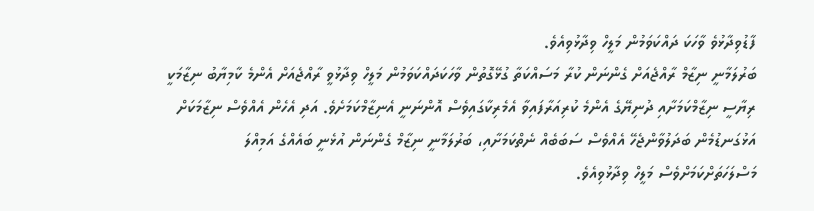ފާޑުވިދާޅުވެ ވާހަކަ ދައްކަވަމުން މަލީހް ވިދާޅުވިއެވެ.
ބަރުލަމާނީ ނިޒާމް ރާއްޖެއަށް ގެންނަން ކުރާ މަސައްކަތާ ގުޅޭގޮތުން ވާހަކަދައްކަވަމުން މަލީހް ވިދާޅުވީ ރާއްޖެއަށް އެންމެ ކާމިޔާބު ނިޒާމަކީ ރިޔާސީ ނިޒާމްކަމަށާއި ދުނިޔޭގެ އެންމެ ކުރިއަރާފައިވާ އެމެރިކާގައިވެސް އޮންނަނީ އެނިޒާމްކަމަށެވެ. އަދި އެހެން އެއްވެސް ނިޒާމަކަށް އަޅުގަނޑުމެން ބަދަލުވާންޖެހޭ އެއްވެސް ސަބަބެއް ނެތްކަމަށާއި، ބަރުލަމާނީ ނިޒާމް ގެންނަން އުޅެނީ ބައެއްގެ އަމިއްލަ މަސްލަހަތަށްކަމަށްވެސް މަލީހް ވިދާޅުވިއެވެ.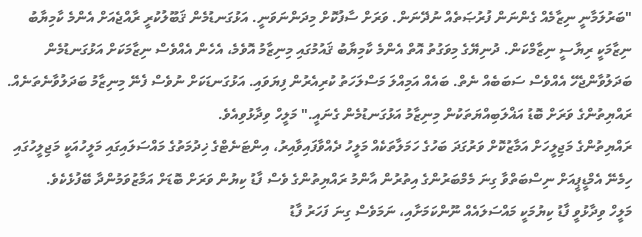"ބަރުލަމާނީ ނިޒާމެއް ގެންނަން ފުރުޞަތެއް ނުދޭނަން. ވަރަށް ސާފުކޮށް މިދަންނަވަނީ. އަޅުގަނޑުމެން ޤަބޫލުކުރީ ރާއްޖެއަށް އެންމެ ކާމިޔާބު ނިޒާމަކީ ރިޔާސީ ނިޒާމްކަން. ދުނިޔޭގެ މިވަގުތު އޮތް އެންމެ ކާމިޔާބު ޤައުމުގައި މިނިޒާމު އޮވެމެ، އެހެން އެއްވެސް ނިޒާމަކަށް އަޅުގަނޑުމެން ބަދަލުވާންޖެހޭ އެއްވެސް ސަބަބެއް ނެތް. ބައެއް އަމިއްލަ މަސްލަހަތު ކުރިއެރުން ފިޔަވައި. އަޅުގަނޑަކަށް ނުވެސް ފެނޭ މިނިޒާމު ބަދަލުވާނެތަނެއް. ރައްޔިތުންގެ ވަރަށް ބޮޑު އަޣްލަބިއްޔަތަކުން މިނިޒާމު އަޅުގަނޑުމެން ގެނައީ." މަލީހް ވިދާޅުވިއެވެ.
ރައްޔިތުންގެ މަޖިލީހަށް އަމާޒުކޮށް ވަރުގަދަ ބަހުގެ ހަމަލާތަކެއް މަލީހު ދެއްވާފައިވާއިރު، އިންޓަނެޓްގެ ޚިދުމަތުގެ މައްސަލައިގައި މަލީހުއަކީ މަޖިލީހުގައި ހިމެނޭ އެމްޑީޕީއަށް ނިސްބަތްވާ ގިނަ މެމްބަރުންގެ އިތުރުން އާންމު ރައްޔިތުންގެ ވެސް ފާޑު ކިޔުން ވަރަށް ބޮޑަށް އަމާޒުވަމުންދާ ބޭފުޅެކެވެ.
މަލީހް ވިދާޅުވީ ފާޑު ކިޔުމަކީ މައްސަލައެއް ނޫންކަމަށާއި، ނަމަވެސް ގިނަ ފަހަރު ފާޑު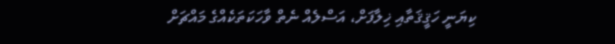ކިޔަނީ ހަޤީޤަތާއި ޚިލާފަށް، އަސްލެއް ނެތް ވާހަކަތަކެއްގެ މައްޗަށް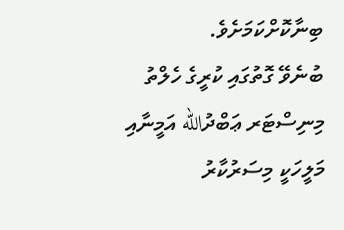ބިނާކޮށްކަމަށެވެ.
ބުނެވޭ ގޮތުގައި ކުރީގެ ހެލްތު މިނިސްޓަރ ޢަބްދުالله އަމީނާއި މަލީހަކީ މިސަރުކާރު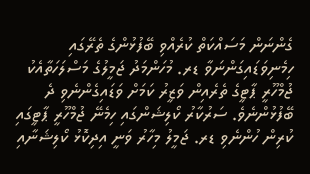ގެންނަން މަސައްކަތް ކުރެއްވި ބޭފުޅުންގެ ތެރޭގައި ހިމެނިވަޑައިގަންނަވާ ޑރ. މުހަންމަދު ޖަމީލުގެ މަސްލަހަތާއެކު ޖުމްހޫރީ ޕާޓީގެ ތެރެއިން ވަޒީރު ކަމަށް ވަޑައިގެންނެވި ދެ ބޭފުޅުންނެވެ. ސަރުކާރު ކޯލިޝަންގައި ހިމެނޭ ޖުމްހޫރީ ޕާޓީގައި ކުރިން ހުންނެވި ޑރ. ޖަމީލު މިހާރު ވަނީ އިދިކޮޅު ކޯލިޝަނާއި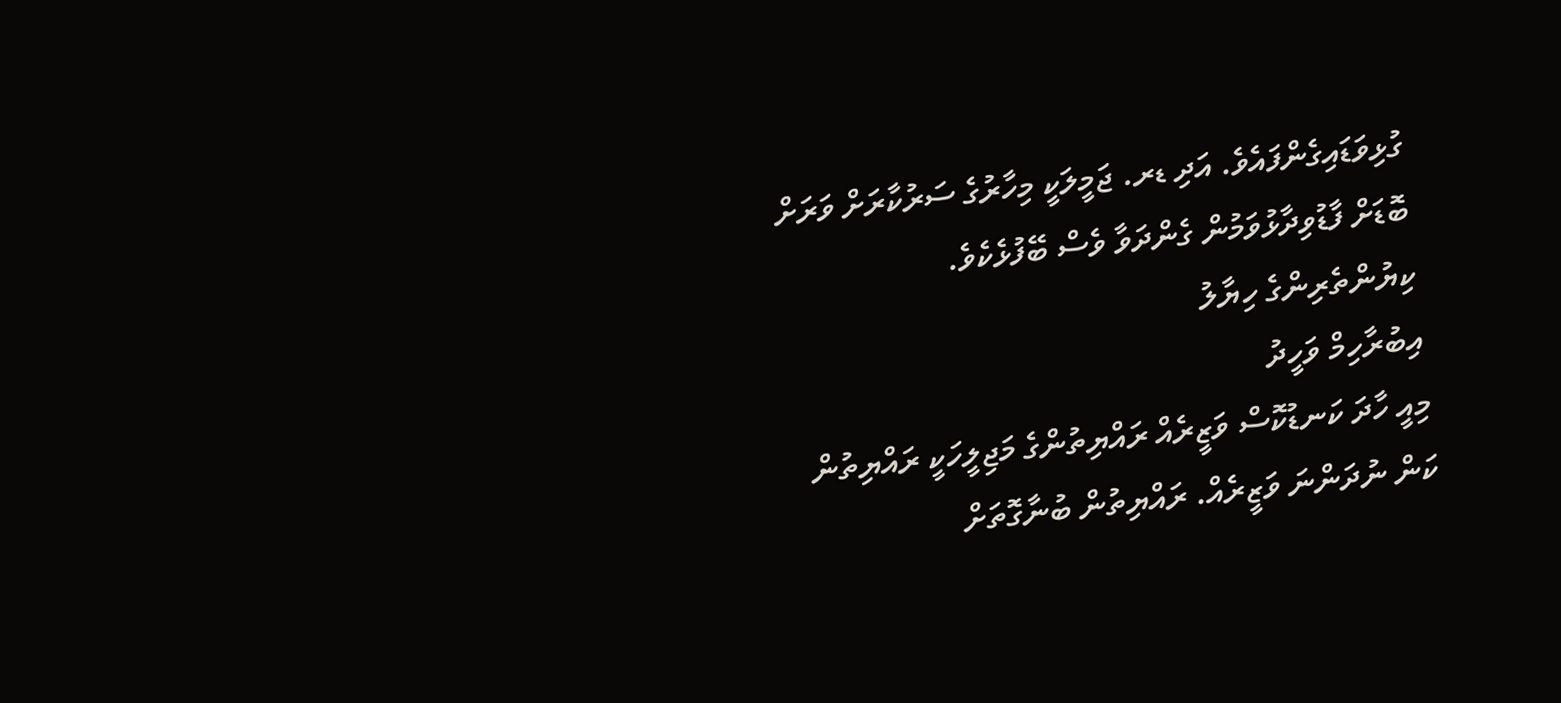ގުޅިވަޑައިގެންފައެވެ. އަދި ޑރ. ޖަމީލަކީ މިހާރުގެ ސަރުކާރަށް ވަރަށް ބޮޑަށް ފާޑުވިދާޅުވަމުން ގެންދަވާ ވެސް ބޭފުޅެކެވެ.
ކިޔުންތެރިންގެ ހިޔާލު
އިބުރާހިމް ވަހީދު
މިއީ ހާދަ ކަނޑުކޮސް ވަޒީރެއް ރައްޔިތުންގެ މަޖިލީހަކީ ރައްޔިތުން ކަން ނުދަންނަ ވަޒީރެއް. ރައްޔިތުން ބުނާގޮތަށް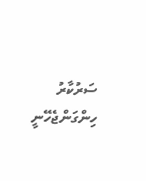ސަރުކާރު ހިންގަންޖެހޭނީ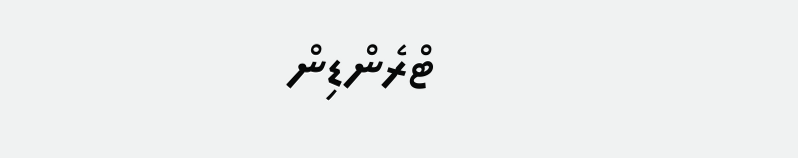ޓްރެންޑިން